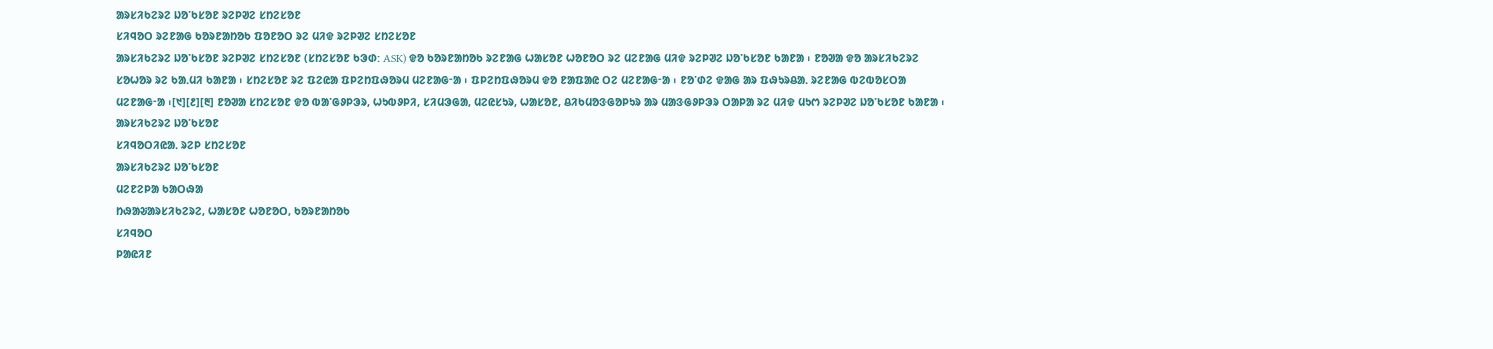ᱟᱨᱥᱤᱠᱮᱨᱮ ᱡᱚᱸᱠᱥᱚᱱ ᱨᱮᱞᱣᱮ ᱥᱴᱮᱥᱚᱱ
ᱥᱤᱧᱚᱛ ᱨᱮᱱᱟᱜ ᱠᱚᱨᱱᱟᱴᱚᱠ ᱯᱚᱱᱚᱛ ᱨᱮ ᱢᱤᱫ ᱨᱮᱞᱣᱮ ᱥᱴᱮᱥᱚᱱ
ᱟᱨᱥᱤᱠᱮᱨᱮ ᱡᱚᱸᱠᱥᱚᱱ ᱨᱮᱞᱣᱮ ᱥᱴᱮᱥᱚᱱ (ᱥᱴᱮᱥᱚᱱ ᱠᱳᱰ: ASK) ᱫᱚ ᱠᱚᱨᱱᱟᱴᱚᱠ ᱨᱮᱱᱟᱜ ᱦᱟᱥᱚᱱ ᱦᱚᱱᱚᱛ ᱨᱮ ᱢᱮᱱᱟᱜ ᱢᱤᱫ ᱨᱮᱞᱣᱮ ᱡᱚᱸᱠᱥᱚᱱ ᱠᱟᱱᱟ ᱾ ᱱᱚᱣᱟ ᱫᱚ ᱟᱨᱥᱤᱠᱮᱨᱮ ᱥᱚᱦᱚᱨ ᱨᱮ ᱠᱟᱹᱢᱤ ᱠᱟᱱᱟ ᱾ ᱥᱴᱮᱥᱚᱱ ᱨᱮ ᱯᱮᱭᱟ ᱯᱞᱮᱴᱯᱷᱚᱨᱢ ᱢᱮᱱᱟᱜᱼᱟ ᱾ ᱯᱞᱮᱴᱯᱷᱚᱨᱢ ᱫᱚ ᱱᱟᱯᱟᱭ ᱛᱮ ᱢᱮᱱᱟᱜᱼᱟ ᱾ ᱱᱚᱸᱰᱮ ᱫᱟᱜ ᱟᱨ ᱯᱷᱩᱨᱪᱟᱹ ᱨᱮᱱᱟᱜ ᱵᱮᱵᱚᱥᱛᱟ ᱢᱮᱱᱟᱜᱼᱟ ᱾[᱑][᱒][᱓] ᱱᱚᱣᱟ ᱥᱴᱮᱥᱚᱱ ᱫᱚ ᱵᱟᱸᱜᱽᱞᱳᱨ, ᱦᱩᱵᱽᱞᱤ, ᱥᱤᱢᱳᱜᱟ, ᱢᱮᱭᱥᱩᱨ, ᱦᱟᱥᱚᱱ, ᱪᱤᱠᱢᱚᱝᱜᱚᱞᱩᱨ ᱟᱨ ᱢᱟᱝᱜᱽᱞᱳᱨ ᱛᱟᱞᱟ ᱨᱮ ᱢᱤᱫ ᱢᱩᱬ ᱨᱮᱞᱣᱮ ᱡᱚᱸᱠᱥᱚᱱ ᱠᱟᱱᱟ ᱾
ᱟᱨᱥᱤᱠᱮᱨᱮ ᱡᱚᱸᱠᱥᱚᱱ
ᱥᱤᱧᱚᱛᱤᱭᱟᱹ ᱨᱮᱞ ᱥᱴᱮᱥᱚᱱ
ᱟᱨᱥᱤᱠᱮᱨᱮ ᱡᱚᱸᱠᱥᱚᱱ
ᱢᱮᱱᱮᱞᱟ ᱠᱟᱛᱷᱟ
ᱴᱷᱟᱶᱟᱨᱥᱤᱠᱮᱨᱮ, ᱦᱟᱥᱚᱱ ᱦᱚᱱᱚᱛ, ᱠᱚᱨᱱᱟᱴᱚᱠ
ᱥᱤᱧᱚᱛ
ᱞᱟᱭᱤᱱ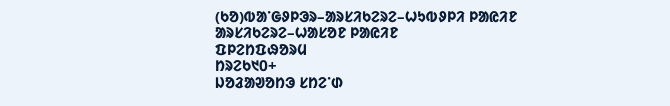(ᱠᱚ)ᱵᱟᱸᱜᱽᱞᱳᱨ–ᱟᱨᱥᱤᱠᱮᱨᱮ–ᱦᱩᱵᱽᱞᱤ ᱞᱟᱭᱤᱱ
ᱟᱨᱥᱤᱠᱮᱨᱮ–ᱦᱟᱥᱚᱱ ᱞᱟᱭᱤᱱ
ᱯᱞᱮᱴᱯᱷᱚᱨᱢ
ᱴᱨᱮᱠ᱑᱐+
ᱡᱚᱲᱟᱣᱚᱴᱳ ᱥᱴᱮᱸᱰ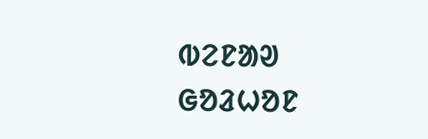ᱵᱮᱱᱟᱣ
ᱜᱚᱲᱦᱚᱱ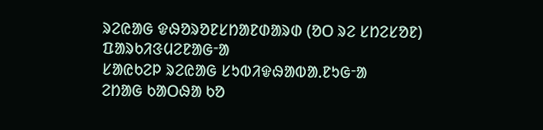ᱨᱮᱭᱟᱜ ᱫᱷᱚᱨᱚᱱᱥᱴᱟᱱᱰᱟᱨᱰ (ᱚᱛ ᱨᱮ ᱥᱴᱮᱥᱚᱱ)
ᱯᱟᱨᱠᱤᱝᱢᱮᱱᱟᱜᱼᱟ
ᱥᱟᱭᱠᱮᱞ ᱨᱮᱭᱟᱜ ᱥᱩᱵᱤᱫᱷᱟᱵᱟᱹᱱᱩᱜᱼᱟ
ᱮᱴᱟᱜ ᱠᱟᱛᱷᱟ ᱠᱚ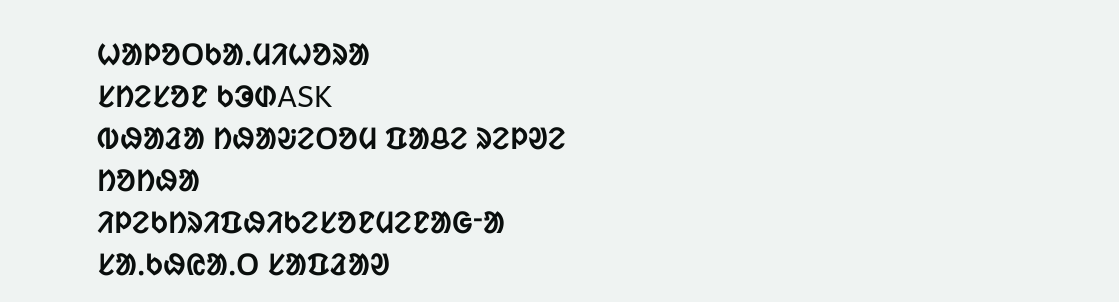ᱦᱟᱞᱚᱛᱠᱟᱹᱢᱤᱦᱚᱨᱟ
ᱥᱴᱮᱥᱚᱱ ᱠᱳᱰASK
ᱵᱷᱟᱲᱟ ᱴᱷᱟᱶᱮᱛᱚᱢ ᱯᱟᱪᱮ ᱨᱮᱞᱣᱮ ᱴᱚᱴᱷᱟ
ᱤᱞᱮᱠᱴᱨᱤᱯᱷᱤᱠᱮᱥᱚᱱᱢᱮᱱᱟᱜᱼᱟ
ᱥᱟᱹᱠᱷᱭᱟᱹᱛ ᱥᱟᱯᱲᱟᱣ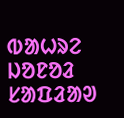ᱵᱟᱦᱨᱮ ᱡᱚᱱᱚᱲ ᱥᱟᱯᱲᱟᱣ